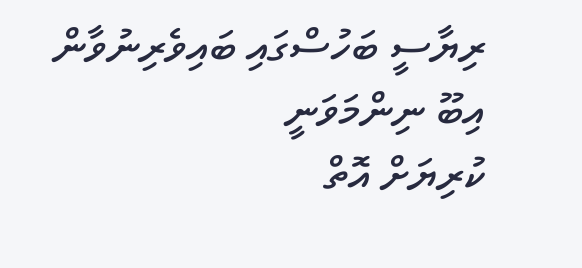ރިޔާސީ ބަހުސްގައި ބައިވެރިނުވާން އިބޫ ނިންމަވަނީ
ކުރިޔަށް އޮތް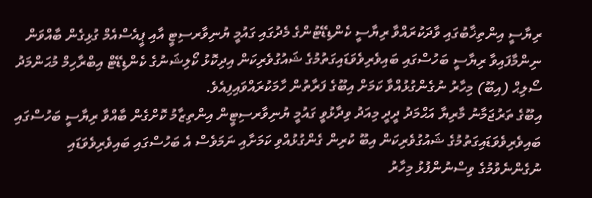ރިޔާސީ އިންތިޚާބުގައި ވާދަކުރައްވާ ރިޔާސީ ކެންޑިޑޭޓުންގެ މެދުގައި ގައުމީ ޔުނިވާރސިޓީ އާއި ޕީއެސްއެމް ގުޅިގެން ބާއްވަން ނިންމާފައިވާ ރިޔާސީ ބަހުސްގައި ބައިވެރިވެވަޑައިގަތުމުގެ ޝައުގުވެރިކަން އިދިކޮޅު ކޯލިޝަނުގެ ކެންޑިޑޭޓް އިބްރާހިމް މުޙަންމަދު ސޯލިޙް (އިބޫ) މިހާރު ނުގެންގުޅުއްވާ ކަމަށް އިބޫގެ ފަރާތުން ހާމަކުރައްވައިފިއެވެ.
އިބޫގެ ތަރުޖަމާނު މާރިޔާ އަޙްމަދު ދީދީ މިއަދު ވިދާޅުވީ ގައުމީ ޔުނިވާރސިޓީން އިންތިޒާމު ކޮށްގެން ބާއްވާ ރިޔާސީ ބަހުސްގައި ބައިވެރިވެވަޑައިގަތުމުގެ ޝައުގުވެރިކަން އިބޫ ކުރިން ގެންގުޅުއްވި ކަމަށާއި ނަމަވެސް އެ ބަހުސްގައި ބައިވެރިވެވަޑައި ނުގެންނެވުމުގެ ވިސްނުންފުޅު މިހާރު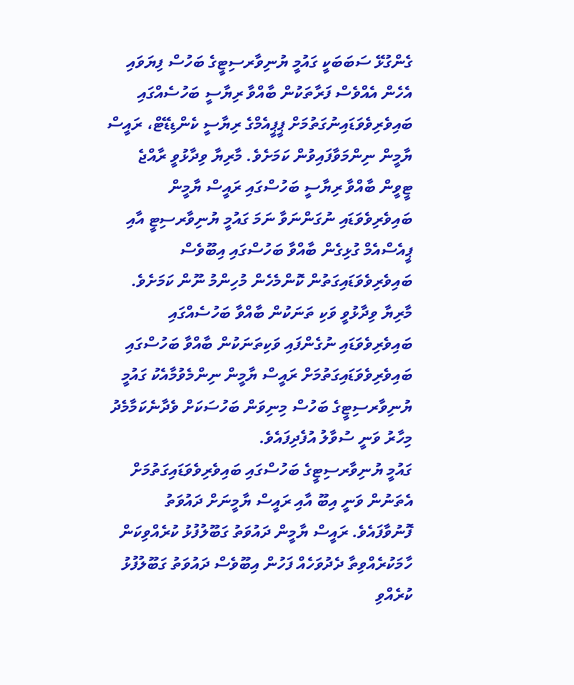ގެންގުޅޭ ސަބަބަކީ ގައުމީ ޔުނިވާރސިޓީގެ ބަހުސް ފިޔަވައި އެހެން އެއްވެސް ފަރާތަކުން ބާއްވާ ރިޔާސީ ބަހުސެއްގައި ބައިވެރިވެވަޑައިނުގަތުމަށް ޕީޕީއެމްގެ ރިޔާސީ ކެންޑިޑޭޓް، ރައީސް ޔާމީން ނިންމަވާފައިވުން ކަމަށެވެ. މާރިޔާ ވިދާޅުވީ ރާއްޖެ ޓީވީން ބާއްވާ ރިޔާސީ ބަހުސްގައި ރައީސް ޔާމީން ބައިވެރިވެވަޑައި ނުގަންނަވާ ނަމަ ގައުމީ ޔުނިވާރސިޓީ އާއި ޕީއެސްއެމް ގުޅިގެން ބާއްވާ ބަހުސްގައި އިބޫވެސް ބައިވެރިވެވަޑައިގަތުން ކޮންމެހެން މުހިންމު ނޫން ކަމަށެވެ.
މާރިޔާ ވިދާޅުވީ ވަކި ތަނަކުން ބާއްވާ ބަހުސެއްގައި ބައިވެރިވެވަޑައި ނުގެންފައި ވަކިތަނަކުން ބާއްވާ ބަހުސްގައި ބައިވެރިވެވަޑައިގަތުމަށް ރައީސް ޔާމީން ނިންމެވުމާއެކު ގައުމީ ޔުނިވާރސިޓީގެ ބަހުސް މިނިވަން ބަހުސަކަށް ވެދާނެކަމާމެދު މިހާރު ވަނީ ސުވާލު އުފެދިފައެވެ.
ގައުމީ ޔުނިވާރސިޓީގެ ބަހުސްގައި ބައިވެރިވެވަޑައިގަތުމަށް އެތަނުން ވަނީ އިބޫ އާއި ރައީސް ޔާމީނަށް ދައުވަތު ފޮނުވާފައެވެ. ރައީސް ޔާމީން ދައުވަތު ގަބޫލުފުޅު ކުރެއްވިކަން ހާމަކުރެއްވިތާ ދެދުވަހެއް ފަހުން އިބޫވެސް ދައުވަތު ގަބޫލުފުޅު ކުރެއްވި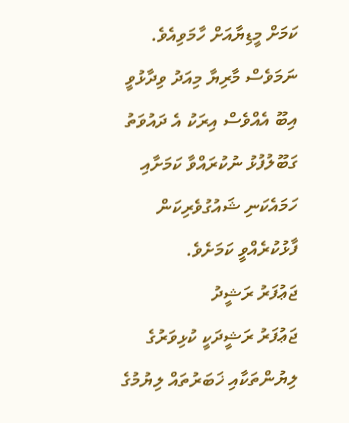ކަމަށް މީޑިޔާއަށް ހާމަވިއެވެ. ނަމަވެސް މާރިޔާ މިއަދު ވިދާޅުވީ އިބޫ އެއްވެސް އިރަކު އެ ދައުވަތު ގަބޫލުފުޅު ނުކުރައްވާ ކަމަށާއި ހަމައެކަނި ޝައުގުވެރިކަން ފާޅުކުރެއްވީ ކަމަށެވެ.
ޖަޢުފަރު ރަޝީދު
ޖަޢުފަރު ރަޝީދަކީ ކުޅިވަރުގެ ލިޔުންތަކާއި ޚަބަރުތައް ލިޔުމުގެ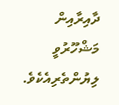ދާއިރާއިން މަޝްހޫރުވީ ލިޔުންތެރިއެކެވެ.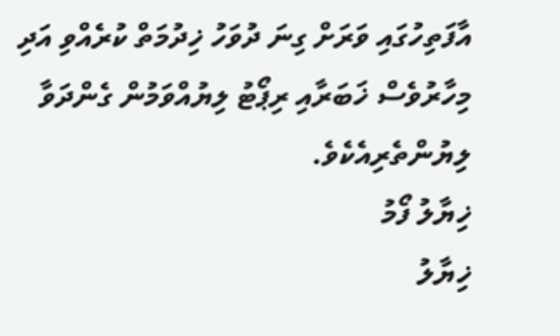އާފަތިހުގައި ވަރަށް ގިނަ ދުވަހު ޚިދުމަތް ކުރެއްވި އަދި މިހާރުވެސް ޚަބަރާއި ރިޕޯޓު ލިޔުއްވަމުން ގެންދަވާ ލިޔުންތެރިއެކެވެ.
ޚިޔާލު ފޯމު
ޚިޔާލު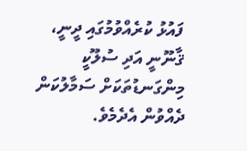ފައުޅު ކުރެއްވުމުގައި ދީނީ، ޤާނޫނީ އަދި ސުލޫކީ މިންގަނޑުތަކަށް ސަމާލުކަން ދެއްވުން އެދެމެވެ.